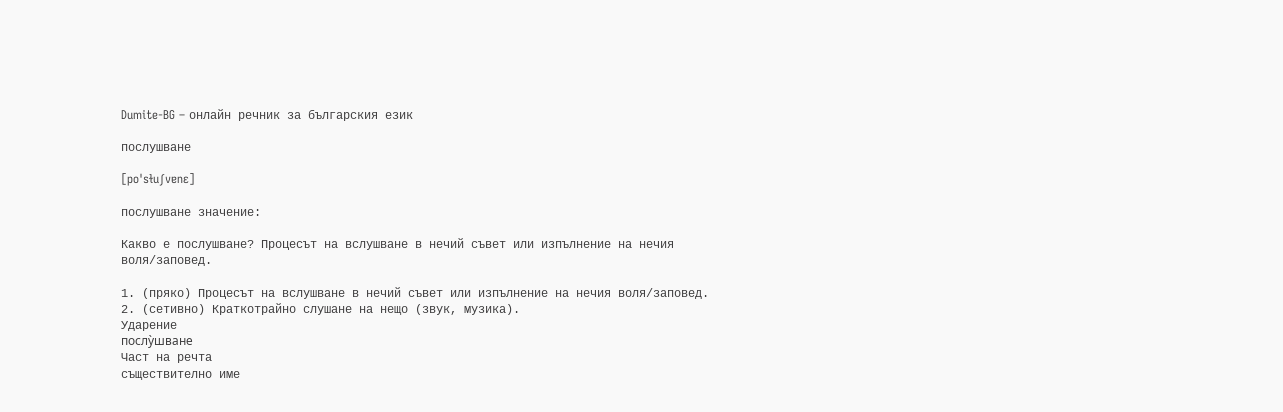Dumite-BG – онлайн речник за българския език

послушване

[poˈsɫuʃvɐnɛ]

послушване значение:

Какво е послушване? Процесът на вслушване в нечий съвет или изпълнение на нечия воля/заповед.

1. (пряко) Процесът на вслушване в нечий съвет или изпълнение на нечия воля/заповед.
2. (сетивно) Краткотрайно слушане на нещо (звук, музика).
Ударение
послу̀шване
Част на речта
съществително име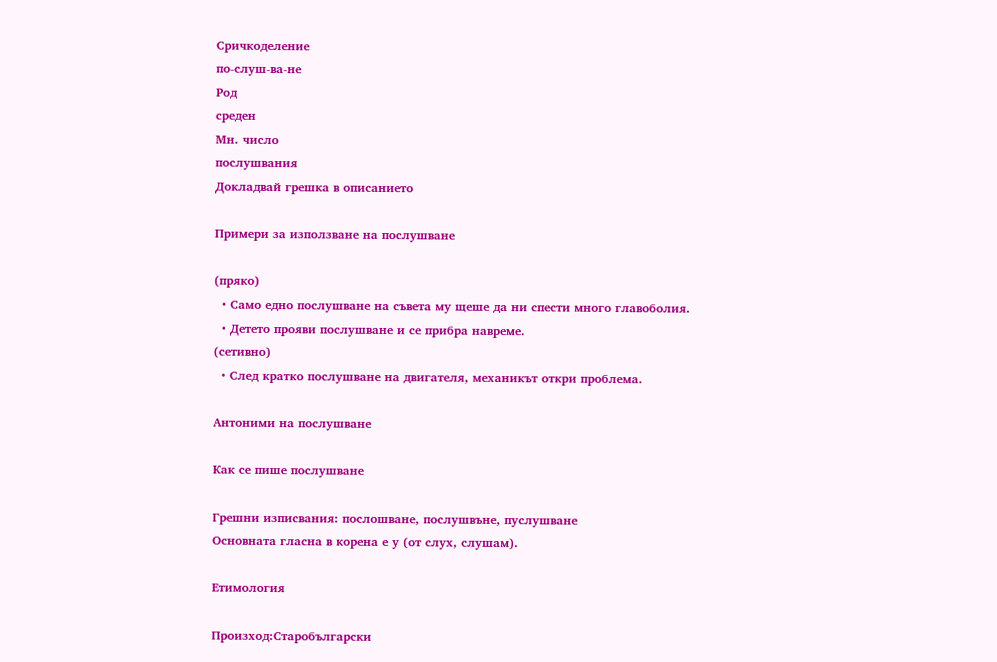Сричкоделение
по-слуш-ва-не
Род
среден
Мн. число
послушвания
Докладвай грешка в описанието

Примери за използване на послушване

(пряко)
  • Само едно послушване на съвета му щеше да ни спести много главоболия.
  • Детето прояви послушване и се прибра навреме.
(сетивно)
  • След кратко послушване на двигателя, механикът откри проблема.

Антоними на послушване

Как се пише послушване

Грешни изписвания: послошване, послушвъне, пуслушване
Основната гласна в корена е у (от слух, слушам).

Етимология

Произход:Старобългарски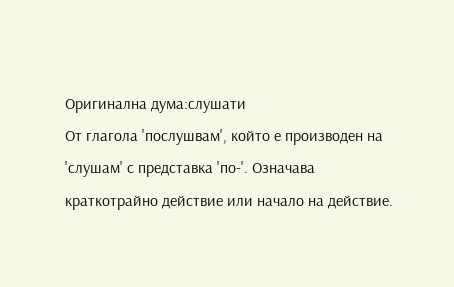Оригинална дума:слушати
От глагола 'послушвам', който е производен на 'слушам' с представка 'по-'. Означава краткотрайно действие или начало на действие.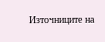Източниците на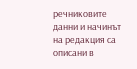речниковите данни и начинът на редакция са описани в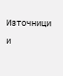Източници и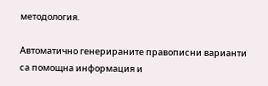методология.

Автоматично генерираните правописни варианти са помощна информация и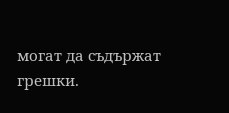могат да съдържат грешки.